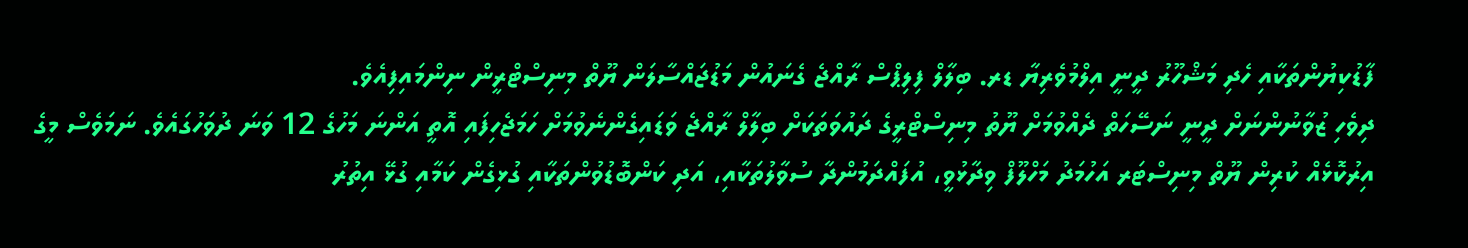ފާޑުކިޔުންތަކާއި ހެދި މަޝްހޫރު ދީނީ އިލްމުވެރިޔާ ޑރ. ބިލާލް ފިލިޕްސް ރާއްޖެ ގެނައުން މަޑުޖައްސާލަން ޔޫތް މިނިސްޓްރީން ނިންމައިފިއެވެ.
ދިވެހި ޒުވާނުންނަށް ދީނީ ނަސޭހަތް ދެއްވުމަށް ޔޫތު މިނިސްޓްރީގެ ދައުވަތަކަށް ބިލާލް ރާއްޖެ ވަޑައިގެންނެވުމަށް ހަމަޖެހިފައި އޮތީ އަންނަ މަހުގެ 12 ވަނަ ދުވަހުގައެވެ. ނަމަވެސް މީގެ އިރުކޮޅެއް ކުރިން ޔޫތް މިނިސްޓަރ އަހުމަދު މަހްލޫފް ވިދާޅުވީ، އުފައްދަމުންދާ ސުވާލުތަކާއި، އަދި ކަންބޮޑުވުންތަކާއި ގުޅިގެން ކަމާއި ގުޅޭ އިތުރު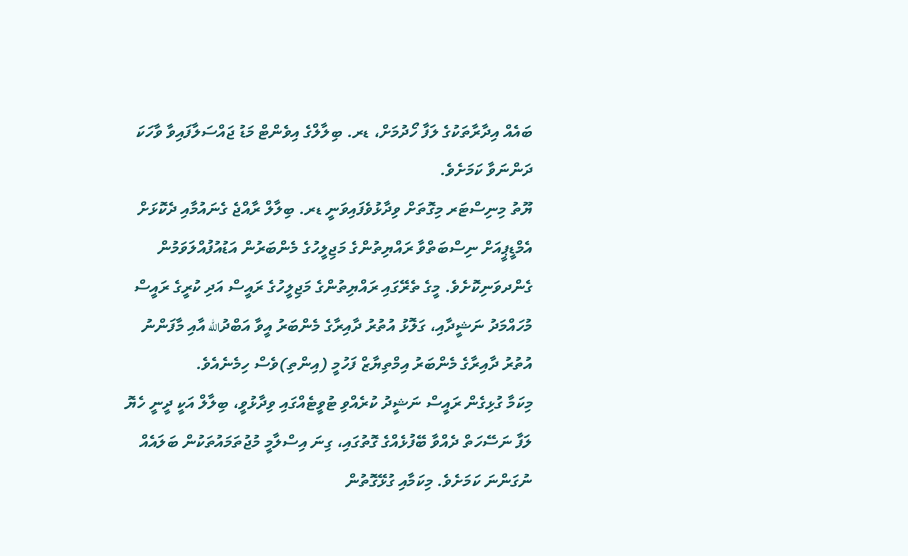ބައެއް އިދާރާތަކުގެ ލަފާ ހޯދުމަށް، ޑރ. ބިލާލްގެ އިވެންޓް މަޑު ޖައްސަލާފައިވާ ވާހަކަ ދަންނަވާ ކަމަށެވެ.
ޔޫތު މިނިސްޓަރ މިގޮތަށް ވިދާޅުވެފައިވަނީ ޑރ. ބިލާލް ރާއްޖެ ގެނައުމާއި ދެކޮޅަށް އެމްޑީޕީއަށް ނިސްބަތްވާ ރައްޔިތުންގެ މަޖިލީހުގެ މެންބަރުން އަޑުއުފުއްލަވަމުން ގެންދވަނިކޮށެވެ. މީގެ ތެރޭގައި ރައްޔިތުންގެ މަޖިލީހުގެ ރައީސް އަދި ކުރީގެ ރައީސް މުހައްމަދު ނަޝީދާއި، ގަލޮޅު އުތުރު ދާއިރާގެ މެންބަރު އީވާ އަބްދުالله އާއި މާފަންނު އުތުރު ދާއިރާގެ މެންބަރު އިމްތިޔާޒް ފަހުމީ (އިންތި)ވެސް ހިމެނެއެވެ.
މިކަމާ ގުޅިގެން ރައީސް ނަޝީދު ކުރެއްވި ޓުވީޓެއްގައި ވިދާޅުވީ، ބިލާލް އަކީ ދީނީ ހެޔޮ ލަފާ ނަސޭހަތް ދެއްވާ ބޭފުޅެއްގެ ގޮތުގައި، ގިނަ އިސްލާމީ މުޖުތަމައުތަކުން ބަލައެއް ނުގަންނަ ކަމަށެވެ. މިކަމާއި ގުޅޭގޮތުން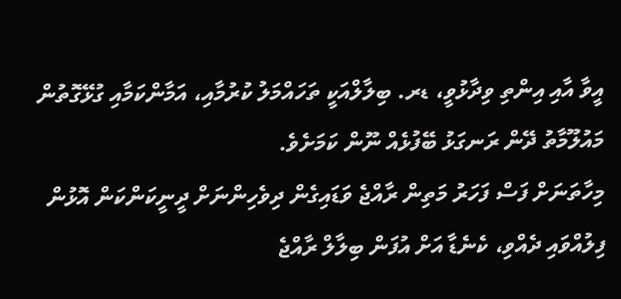އީވާ އާއި އިންތި ވިދާޅުވީ، ޑރ. ބިލާލްއަކީ ތަހައްމަލު ކުރުމާއި، އަމާންކަމާއި ގުޅޭގޮތުން މައުލޫމާތު ދޭން ރަނގަޅު ބޭފުޅެއް ނޫން ކަމަށެވެ.
މިހާތަނަށް ފަސް ފަހަރު މަތިން ރާއްޖެ ވަޑައިގެން ދިވެހިންނަށް ދީނީކަންކަން އޮޅުން ފިލުއްވައި ދެއްވި، ކެނެޑާ އަށް އުފަން ބިލާލް ރާއްޖެ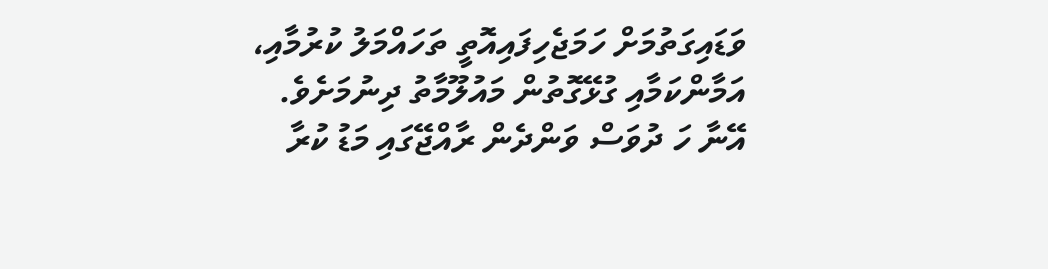ވަޑައިގަތުމަށް ހަމަޖެހިފައިއޮތީ ތަހައްމަލު ކުރުމާއި، އަމާންކަމާއި ގުޅޭގޮތުން މައުލޫމާތު ދިނުމަށެވެ. އޭނާ ހަ ދުވަސް ވަންދެން ރާއްޖޭގައި މަޑު ކުރާ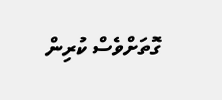ގޮތަށްވެސް ކުރިން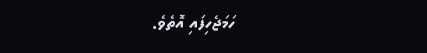ހަމަޖެހިފައި އޮތެވެ.